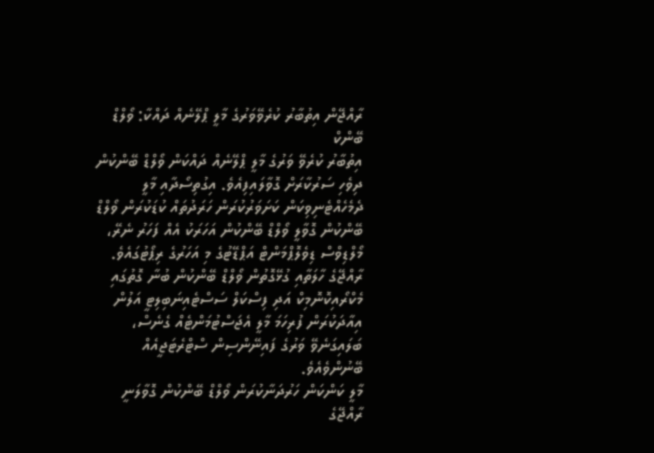ރާއްޖޭން އިތުބާރު ކުރެވޭވަރުގެ މާލީ ޕްލޭނެއް ދައްކާ: ވޯލްޑް ބޭންކް
އިތުބާރު ކުރެވޭ ވަރުގެ މާލީ ޕްލޭނެއް ދައްކަން ވޯލްޑް ބޭންކުން ދިވެހި ސަރުކާރަށް ގޮވާލައިފިއެވެ. އިގުތިސޯދާއި މާލީ ދެމެހެއްޓެނިވިކަން ކަށަވަރުކުރަން ހަރަދުތައް ކުޑަކުރަން ވޯލްޑް ބޭންކުން ގޮވާލީ ވޯލްޑް ބޭންކުން އަހަރަކު އެއް ފަހަރު ނެރޭ، މޯލްޑިވްސް ޑިވެލޮޕްމަންޓް އަޕްޑޭޓުގެ މި އަހަރުގެ ރިޕޯޓުގައެވެ.
ރާއްޖޭގެ ހާލަތާއި ގުޅޭގޮތުން ވޯލްޑް ބޭންކުން ބުނާ ގޮތުގައި މެކްރޯއިކޮނޮމިކް އަދި ފިސްކަލް ސަސްޓެއިނަބިލިޓީ އަލުން އިއާދަކުރަން ފުރިހަމަ މާލީ އެޖަސްޓުމަންޓެއް ގެނެސް، ބަލައިގަނެވޭ ވަރުގެ ފައިނޭންސިން ސްޓްރެޓަޖީއެއް ބޭނުންވެއެވެ.
މާލީ ކަންކަން ހަރުދަނާކުރަން ވޯލްޑް ބޭންކުން ގޮވާލަނީ ރާއްޖޭގެ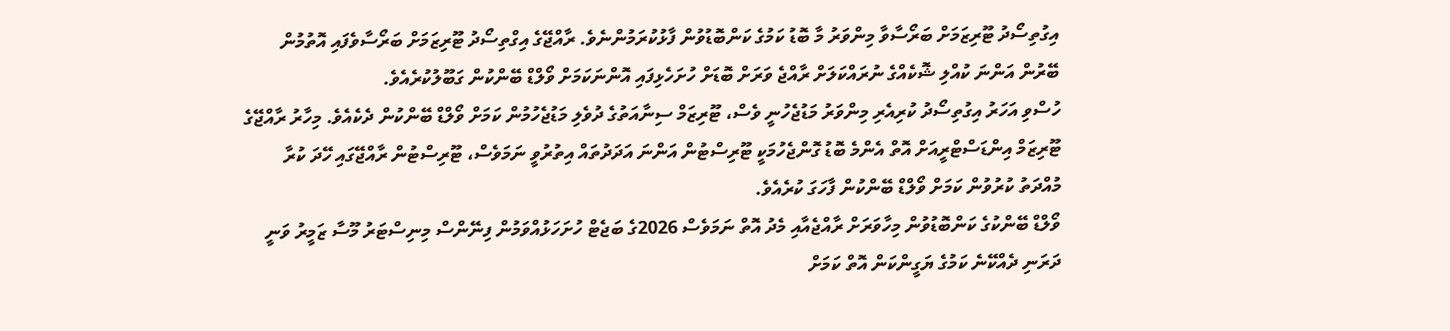އިގުތިސޯދު ޓޫރިޒަމަށް ބަރޯސާވާ މިންވަރު މާ ބޮޑު ކަމުގެ ކަންބޮޑުވުން ފާޅުކުރަމުންނެވެ. ރާއްޖޭގެ އިގްތިސޯދު ޓޫރިޒަމަށް ބަރޯސާވެފައި އޮތުމުން ބޭރުން އަންނަ ކުއްލި ޝޮކެއްގެ ނުރައްކަލަށް ރާއްޖެ ވަރަށް ބޮޑަށް ހުށަހެޅިފައި އޮންނަކަމަށް ވޯލްޑް ބޭންކުން ގަބޫލުކުރެއެވެ.
ހުސްވި އަހަރު އިގުތިސޯދު ކުރިއެރި މިންވަރު މަޑުޖެހުނީ ވެސް، ޓޫރިޒަމް ސިނާއަތުގެ ދުވެލި މަޑުޖެހުމުން ކަމަށް ވޯލްޑް ބޭންކުން ދެކެއެވެ. މިހާރު ރާއްޖޭގެ ޓޫރިޒަމް އިންޑަސްޓްރީއަށް އޮތް އެންމެ ބޮޑު ގޮންޖެހުމަކީ ޓޫރިސްޓުން އަންނަ އަދަދުތައް އިތުރުވީ ނަމަވެސް، ޓޫރިސްޓުން ރާއްޖޭގައި ހޭދަ ކުރާ މުއްދަތު ކުރުވުން ކަމަށް ވޯލްޑް ބޭންކުން ފާހަގަ ކުރެއެވެ.
ވޯލްޑް ބޭންކުގެ ކަންބޮޑުވުން މިހާވަރަށް ރާއްޖެއާއި މެދު އޮތް ނަމަވެސް 2026ގެ ބަޖެޓް ހުށަހަޅުއްވަމުން ފިނޭންސް މިނިސްޓަރު މޫސާ ޒަމީރު ވަނީ ދަރަނި ދެއްކޭނެ ކަމުގެ ޔަގީންކަން އޮތް ކަމަށް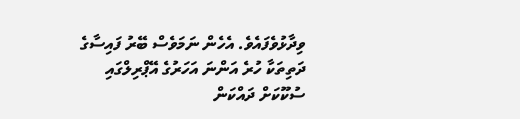ވިދާޅުވެފައެވެ. އެހެން ނަމަވެސް ބޭރު ފައިސާގެ ދަތިތަކާ ހުރެ އަންނަ އަހަރުގެ އޭޕްރިލްގައި ސުކޫކަށް ދައްކަން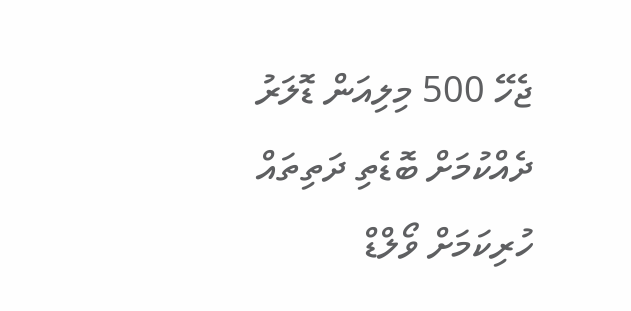ޖެހޭ 500 މިލިއަން ޑޮލަރު ދެއްކުމަށް ބޮޑެތި ދަތިތައް ހުރިކަމަށް ވޯލްޑް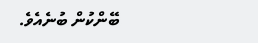ބޭންކުން ބުނެއެވެ.